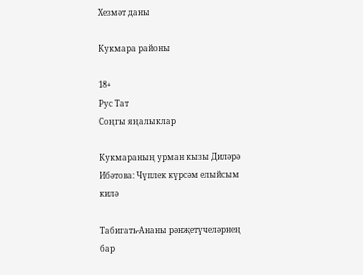Хезмәт даны

Кукмара районы

18+
Рус Тат
Соңгы яңалыклар

Кукмараның урман кызы Диләрә Ибәтова: Чүплек күрсәм елыйсым килә

Табигать-Ананы рәнҗетүчеләрнең бар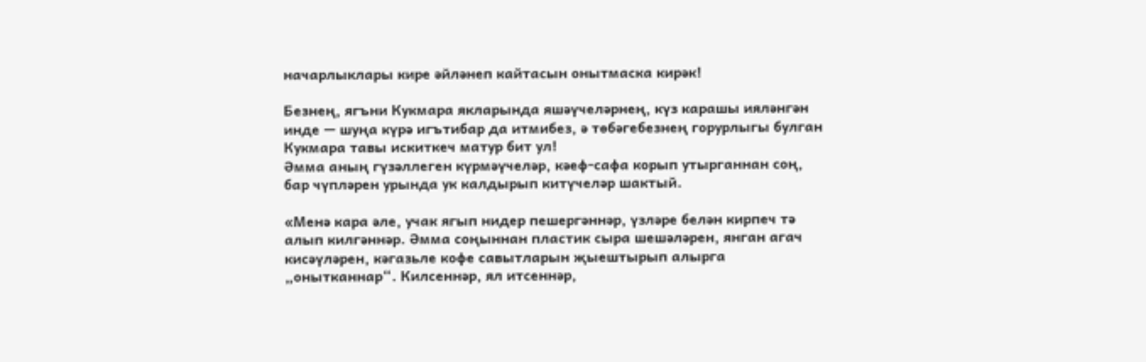начарлыклары кире әйләнеп кайтасын онытмаска кирәк!

Безнең, ягъни Кукмара якларында яшәүчеләрнең, күз карашы ияләнгән инде — шуңа күрә игътибар да итмибез, ә төбәгебезнең горурлыгы булган Кукмара тавы искиткеч матур бит ул!
Әмма аның гүзәллеген күрмәүчеләр, кәеф-сафа корып утырганнан соң, бар чүпләрен урында ук калдырып китүчеләр шактый.

«Менә кара әле, учак ягып нидер пешергәннәр, үзләре белән кирпеч тә алып килгәннәр. Әмма соңыннан пластик сыра шешәләрен, янган агач кисәүләрен, кәгазьле кофе савытларын җыештырып алырга „онытканнар“. Килсеннәр, ял итсеннәр,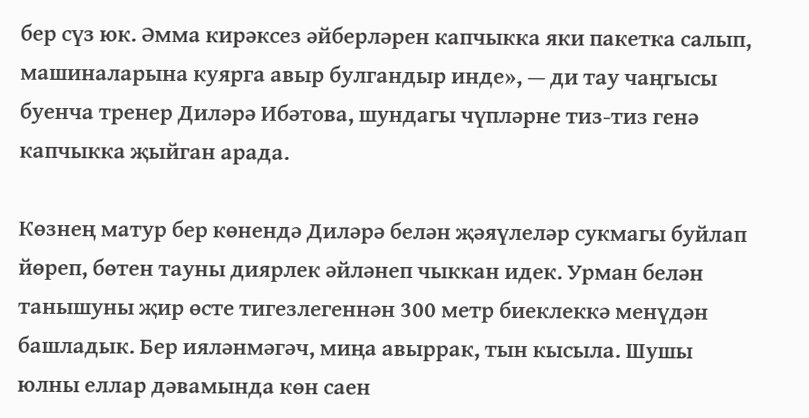бер сүз юк. Әмма кирәксез әйберләрен капчыкка яки пакетка салып, машиналарына куярга авыр булгандыр инде», — ди тау чаңгысы буенча тренер Диләрә Ибәтова, шундагы чүпләрне тиз-тиз генә капчыкка җыйган арада.

Көзнең матур бер көнендә Диләрә белән җәяүлеләр сукмагы буйлап йөреп, бөтен тауны диярлек әйләнеп чыккан идек. Урман белән танышуны җир өсте тигезлегеннән 300 метр биеклеккә менүдән башладык. Бер ияләнмәгәч, миңа авыррак, тын кысыла. Шушы юлны еллар дәвамында көн саен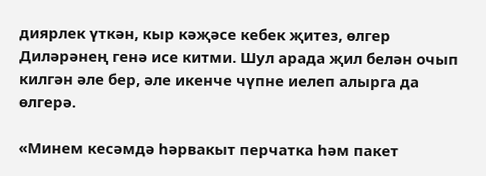диярлек үткән, кыр кәҗәсе кебек җитез, өлгер Диләрәнең генә исе китми. Шул арада җил белән очып килгән әле бер, әле икенче чүпне иелеп алырга да өлгерә.

«Минем кесәмдә һәрвакыт перчатка һәм пакет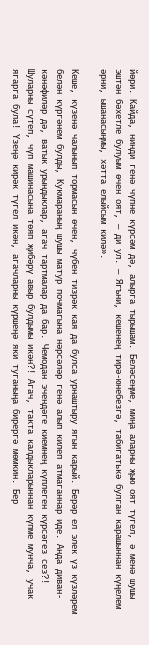йөри. Кайда, нинди генә чүпне күрсәм дә, алырга тырышам. Беләсеңме, миңа аларны җыю оят түгел, ә менә шушы эштән бәхетле булуым өчен оят, — ди ул. — Ягъни, кешенең тирә-юнебезгә, табигатькә булган карашыннан күңелем әрни, ышанасыңмы, хәтта елыйсым килә».

Кеше, күзенә чалынып тормасын өчен, чүбен тизрәк кая да булса урнаштыру ягын карый. Берәр ел элек үз күзләрем белән күргәнем булды, Кукмараның шушы матур почмагына нәрсәләр генә алып килеп атмаганнар иде. Анда диван-кәнәфиләр дә, ватык урындыклар, агач тартмалар да бар. Чемодан эчендәге киемнең күплеген күрсәгез сез?! Шуларны сүтеп, чүп машинасына төяп җибәрү авыр булдымы икән?! Агач, такта калдыкларыннан күпме мунча, учак ягарга була! Үзеңә кирәк түгел икән, агачларны күршеңә яки туганыңа бирергә мөмкин. Бер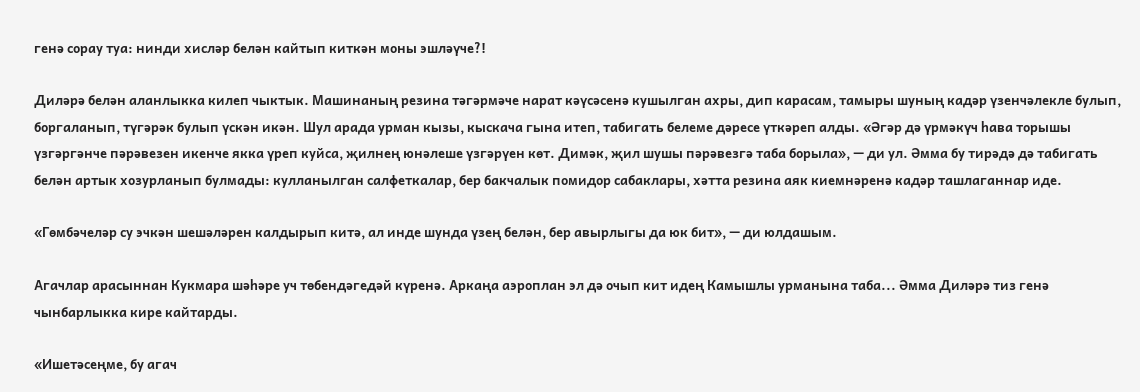генә сорау туа: нинди хисләр белән кайтып киткән моны эшләүче?!

Диләрә белән аланлыкка килеп чыктык. Машинаның резина тәгәрмәче нарат кәүсәсенә кушылган ахры, дип карасам, тамыры шуның кадәр үзенчәлекле булып, боргаланып, түгәрәк булып үскән икән. Шул арада урман кызы, кыскача гына итеп, табигать белеме дәресе үткәреп алды. «Әгәр дә үрмәкүч һава торышы үзгәргәнче пәрәвезен икенче якка үреп куйса, җилнең юнәлеше үзгәрүен көт. Димәк, җил шушы пәрәвезгә таба борыла», — ди ул. Әмма бу тирәдә дә табигать белән артык хозурланып булмады: кулланылган салфеткалар, бер бакчалык помидор сабаклары, хәтта резина аяк киемнәренә кадәр ташлаганнар иде.

«Гөмбәчеләр су эчкән шешәләрен калдырып китә, ал инде шунда үзең белән, бер авырлыгы да юк бит», — ди юлдашым.

Агачлар арасыннан Кукмара шәһәре уч төбендәгедәй күренә. Аркаңа аэроплан эл дә очып кит идең Камышлы урманына таба... Әмма Диләрә тиз генә чынбарлыкка кире кайтарды.

«Ишетәсеңме, бу агач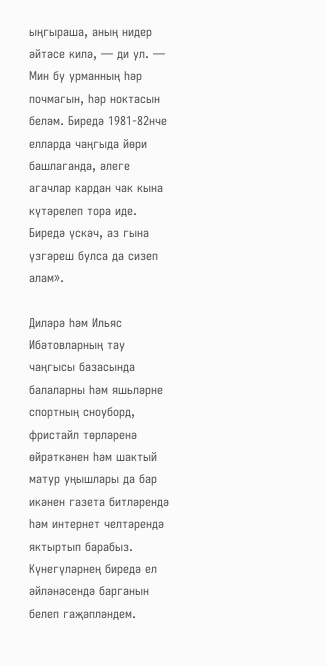ыңгыраша, аның нидер әйтәсе килә, — ди ул. — Мин бу урманның һәр почмагын, һәр ноктасын беләм. Биредә 1981-82нче елларда чаңгыда йөри башлаганда, әлеге агачлар кардан чак кына күтәрелеп тора иде. Биредә үскәч, аз гына үзгәреш булса да сизеп алам».

Диләрә һәм Ильяс Ибәтовларның тау чаңгысы базасында балаларны һәм яшьләрне спортның сноуборд, фристайл төрләренә өйрәткәнен һәм шактый матур уңышлары да бар икәнен газета битләрендә һәм интернет челтәрендә яктыртып барабыз. Күнегүләрнең биредә ел әйләнәсендә барганын белеп гаҗәпләндем.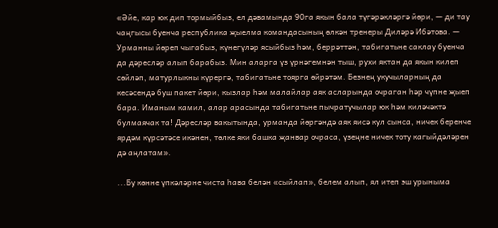«Әйе, кар юк дип тормыйбыз, ел дәвамында 90га якын бала түгәрәкләргә йөри, — ди тау чаңгысы буенча республика җыелма командасының өлкән тренеры Диләрә Ибәтова. — Урманны йөреп чыгабыз, күнегүләр ясыйбыз һәм, беррәттән, табигатьне саклау буенча да дәресләр алып барабыз. Мин аларга үз үрнәгемнән тыш, рухи яктан да якын килеп сөйләп, матурлыкны күрергә, табигатьне тоярга өйрәтәм. Безнең укучыларның да кесәсендә буш пакет йөри, кызлар һәм малайлар аяк асларында очраган һәр чүпне җыеп бара. Иманым камил, алар арасында табигатьне пычратучылар юк һәм киләчәктә булмаячак та! Дәресләр вакытында, урманда йөргәндә аяк яисә кул сынса, ничек беренче ярдәм күрсәтәсе икәнен, төлке яки башка җанвар очраса, үзеңне ничек тоту кагыйдәләрен дә аңлатам».

...Бу көнне үпкәләрне чиста һава белән «сыйлап», белем алып, ял итеп эш урыныма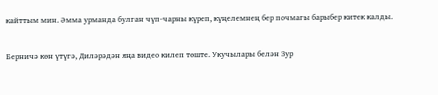кайттым мин. Әмма урманда булган чүп-чарны күреп, күңелемнең бер почмагы барыбер китек калды.

Берничә көн үтүгә, Диләрәдән яңа видео килеп төште. Укучылары белән Зур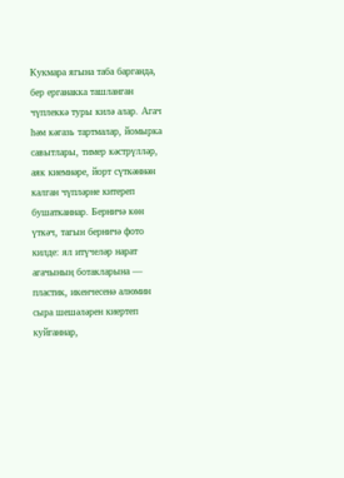Кукмара ягына таба барганда, бер ерганакка ташланган чүплеккә туры килә алар. Агач һәм кәгазь тартмалар, йомырка савытлары, тимер кәстрүлләр, аяк киемнәре, йорт сүткәннән калган чүпләрне китереп бушатканнар. Берничә көн үткәч, тагын берничә фото килде: ял итүчеләр нарат агачының ботакларына — пластик, икенчесенә алюмин сыра шешәләрен киертеп куйганнар,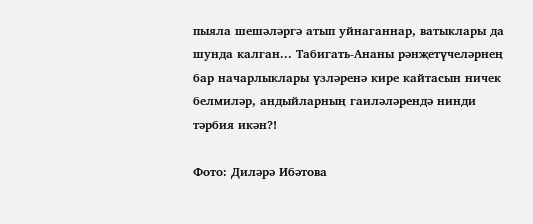пыяла шешәләргә атып уйнаганнар, ватыклары да шунда калган... Табигать-Ананы рәнҗетүчеләрнең бар начарлыклары үзләренә кире кайтасын ничек белмиләр, андыйларның гаиләләрендә нинди тәрбия икән?!

Фото: Диләрә Ибәтова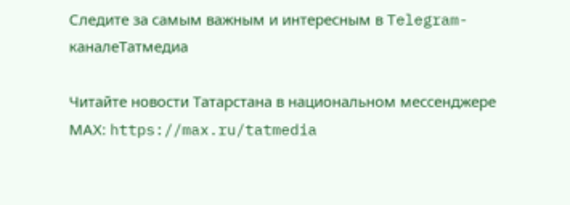Следите за самым важным и интересным в Telegram-каналеТатмедиа

Читайте новости Татарстана в национальном мессенджере MАХ: https://max.ru/tatmedia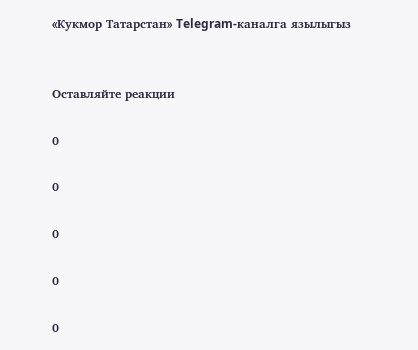«Кукмор Татарстан» Telegram-каналга язылыгыз


Оставляйте реакции

0

0

0

0

0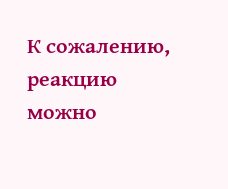К сожалению, реакцию можно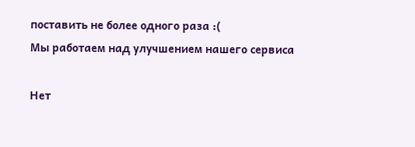поставить не более одного раза :(
Мы работаем над улучшением нашего сервиса

Нет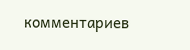комментариев